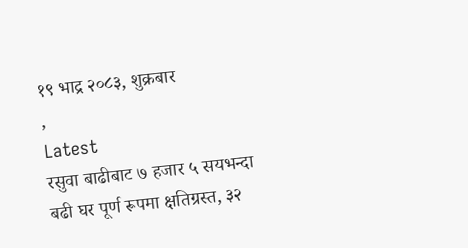१९ भाद्र २०८३, शुक्रबार
,
Latest
रसुवा बाढीबाट ७ हजार ५ सयभन्दा बढी घर पूर्ण रूपमा क्षतिग्रस्त, ३२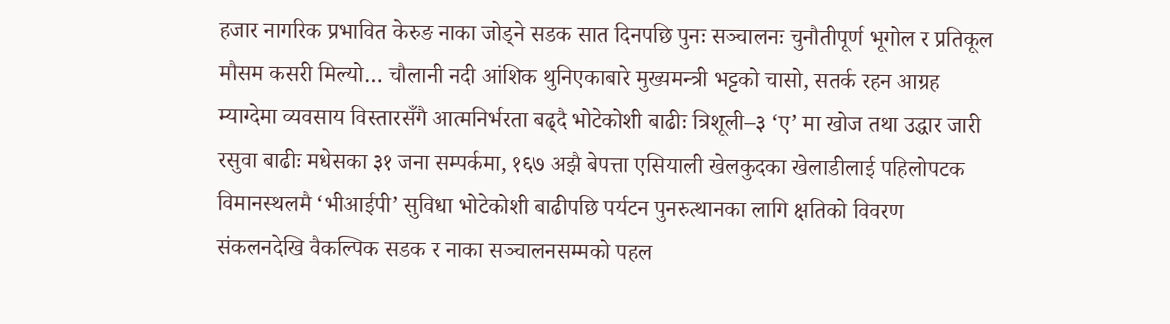हजार नागरिक प्रभावित केरुङ नाका जोड्ने सडक सात दिनपछि पुनः सञ्चालनः चुनौतीपूर्ण भूगोल र प्रतिकूल मौसम कसरी मिल्यो… चौलानी नदी आंशिक थुनिएकाबारे मुख्यमन्त्री भट्टको चासो, सतर्क रहन आग्रह म्याग्देमा व्यवसाय विस्तारसँगै आत्मनिर्भरता बढ्दै भोटेकोशी बाढीः त्रिशूली–३ ‘ए’ मा खोज तथा उद्धार जारी रसुवा बाढीः मधेसका ३१ जना सम्पर्कमा, १६७ अझै बेपत्ता एसियाली खेलकुदका खेलाडीलाई पहिलोपटक विमानस्थलमै ‘भीआईपी’ सुविधा भोटेकोशी बाढीपछि पर्यटन पुनरुत्थानका लागि क्षतिको विवरण संकलनदेखि वैकल्पिक सडक र नाका सञ्चालनसम्मको पहल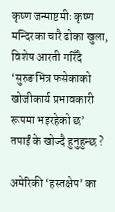कृष्ण जन्माष्टमीः कृष्ण मन्दिरका चारै ढोका खुला, विशेष आरती गरिँदै ‘सुरुङभित्र फसेकाको खोजीकार्य प्रभावकारी रूपमा भइरहेको छ’
तपाईं के खोज्दै हुनुहुन्छ ?

अमेरिकी ‘हस्तक्षेप’ का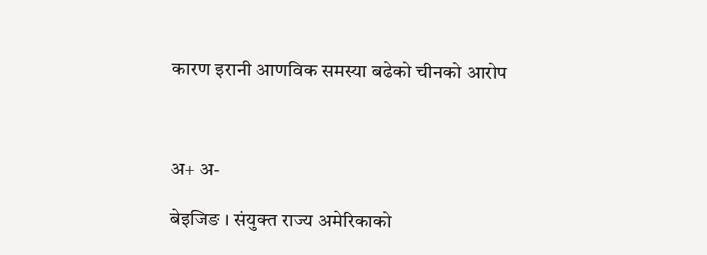कारण इरानी आणविक समस्या बढेको चीनको आरोप



अ+ अ-

बेइजिङ । संयुक्त राज्य अमेरिकाको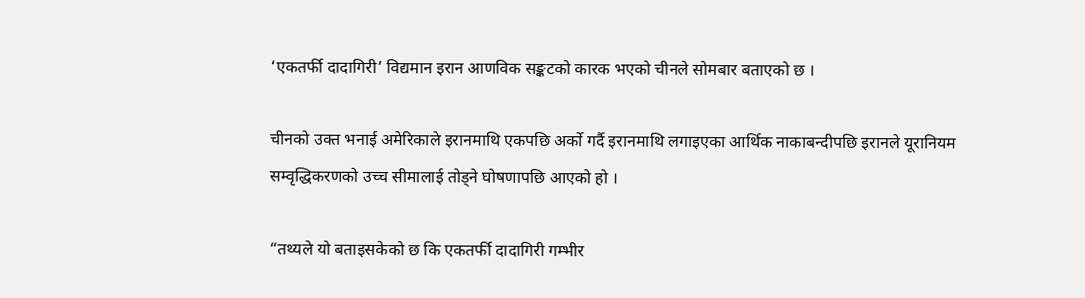‘एकतर्फी दादागिरी’ विद्यमान इरान आणविक सङ्कटको कारक भएको चीनले सोमबार बताएको छ ।

चीनको उक्त भनाई अमेरिकाले इरानमाथि एकपछि अर्को गर्दै इरानमाथि लगाइएका आर्थिक नाकाबन्दीपछि इरानले यूरानियम सम्वृद्धिकरणको उच्च सीमालाई तोड्ने घोषणापछि आएको हो ।

“तथ्यले यो बताइसकेको छ कि एकतर्फी दादागिरी गम्भीर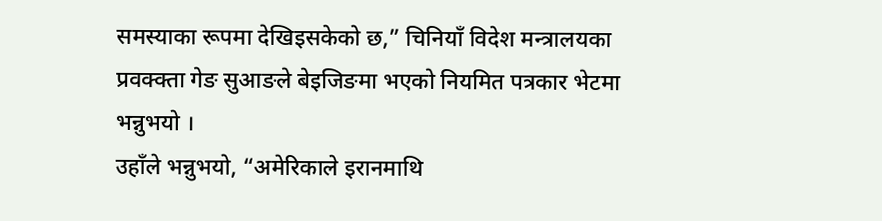समस्याका रूपमा देखिइसकेको छ,” चिनियाँ विदेश मन्त्रालयका प्रवक्क्ता गेङ सुआङले बेइजिङमा भएको नियमित पत्रकार भेटमा भन्नुभयो ।
उहाँले भन्नुभयो, “अमेरिकाले इरानमाथि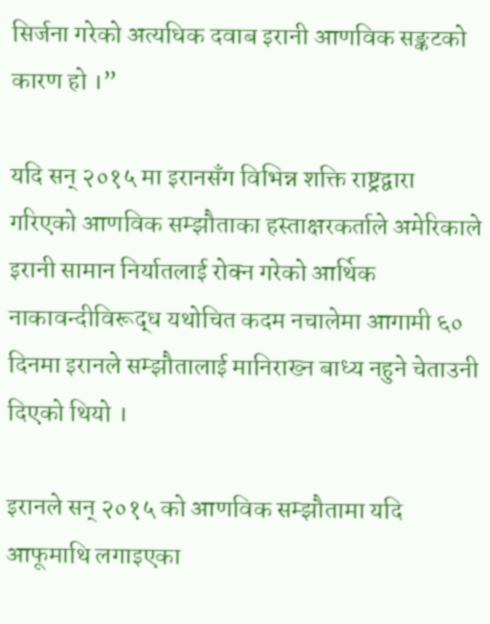सिर्जना गरेको अत्यधिक दवाब इरानी आणविक सङ्कटको कारण हो ।”

यदि सन् २०१५ मा इरानसँग विभिन्न शक्ति राष्ट्रद्वारा गरिएको आणविक सम्झौताका हस्ताक्षरकर्ताले अमेरिकाले इरानी सामान निर्यातलाई रोक्न गरेको आर्थिक नाकावन्दीविरूद्ध यथोचित कदम नचालेमा आगामी ६० दिनमा इरानले सम्झौतालाई मानिराख्न बाध्य नहुने चेताउनी दिएको थियो ।

इरानले सन् २०१५ को आणविक सम्झौतामा यदि आफूमाथि लगाइएका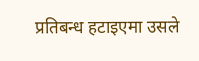प्रतिबन्ध हटाइएमा उसले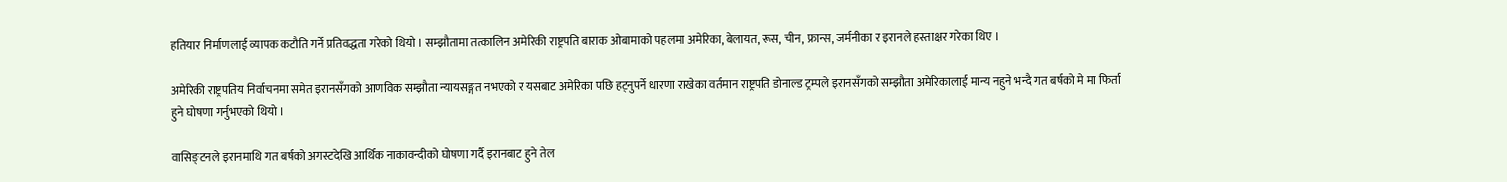हतियार निर्माणलाई व्यापक कटौति गर्ने प्रतिवद्धता गरेको थियो । सम्झौतामा तत्कालिन अमेरिकी राष्ट्रपति बाराक ओबामाको पहलमा अमेरिका, बेलायत, रूस, चीन, फ्रान्स, जर्मनीका र इरानले हस्ताक्षर गरेका थिए ।

अमेरिकी राष्ट्रपतिय निर्वाचनमा समेत इरानसँगको आणविक सम्झौता न्यायसङ्गत नभएको र यसबाट अमेरिका पछि हट्नुपर्ने धारणा राखेका वर्तमान राष्ट्रपति डोनाल्ड ट्रम्पले इरानसँगको सम्झौता अमेरिकालाई मान्य नहुने भन्दै गत बर्षको मे मा फिर्ता हुने घोषणा गर्नुभएको थियो ।

वासिङ्टनले इरानमाथि गत बर्षको अगस्टदेखि आर्थिक नाकावन्दीको घोषणा गर्दै इरानबाट हुने तेल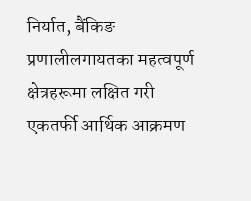निर्यात, बैंकिङ प्रणालीलगायतका महत्वपूर्ण क्षेत्रहरूमा लक्षित गरी एकतर्फी आर्थिक आक्रमण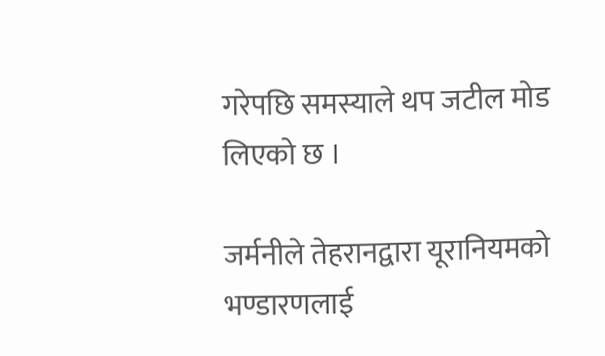गरेपछि समस्याले थप जटील मोड लिएको छ ।

जर्मनीले तेहरानद्वारा यूरानियमको भण्डारणलाई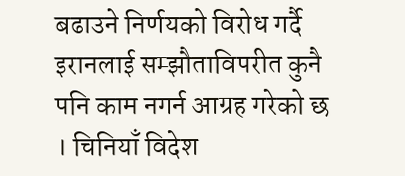बढाउने निर्णयको विरोध गर्दै इरानलाई सम्झौताविपरीत कुनै पनि काम नगर्न आग्रह गरेको छ । चिनियाँ विदेश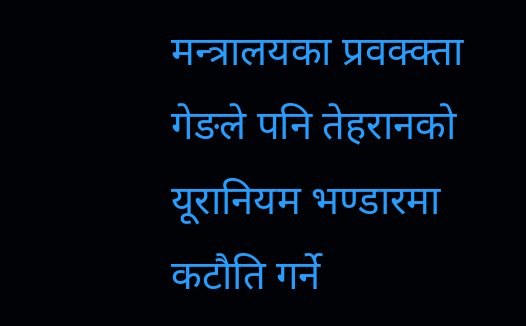मन्त्रालयका प्रवक्क्ता गेङले पनि तेहरानको यूरानियम भण्डारमा कटौति गर्ने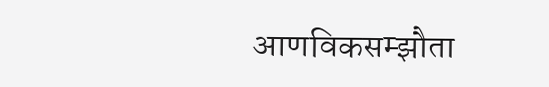आणविकसम्झौता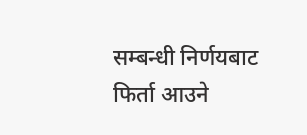सम्बन्धी निर्णयबाट फिर्ता आउने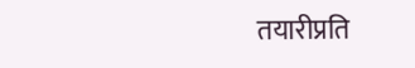तयारीप्रति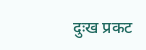दुःख प्रकट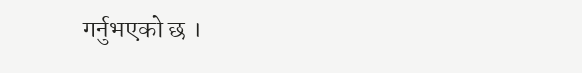गर्नुभएको छ ।